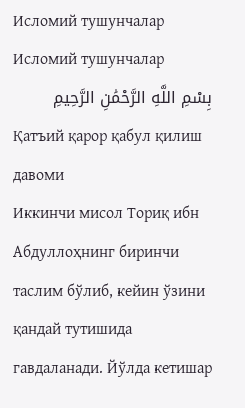Исломий тушунчалар
Исломий тушунчалар
بِسْمِ اللَّهِ الرَّحْمَٰنِ الرَّحِيمِ
Қатъий қарор қабул қилиш
давоми
Иккинчи мисол Tориқ ибн Абдуллоҳнинг биринчи таслим бўлиб, кейин ўзини қандай тутишида гавдаланади. Йўлда кетишар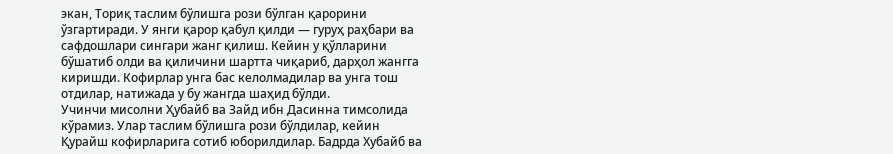экан, Tориқ таслим бўлишга рози бўлган қарорини ўзгартиради. У янги қарор қабул қилди — гуруҳ раҳбари ва сафдошлари сингари жанг қилиш. Кейин у қўлларини бўшатиб олди ва қиличини шартта чиқариб, дарҳол жангга киришди. Кофирлар унга бас келолмадилар ва унга тош отдилар, натижада у бу жангда шаҳид бўлди.
Учинчи мисолни Ҳубайб ва Зайд ибн Дасинна тимсолида кўрамиз. Улар таслим бўлишга рози бўлдилар, кейин Қурайш кофирларига сотиб юборилдилар. Бадрда Хубайб ва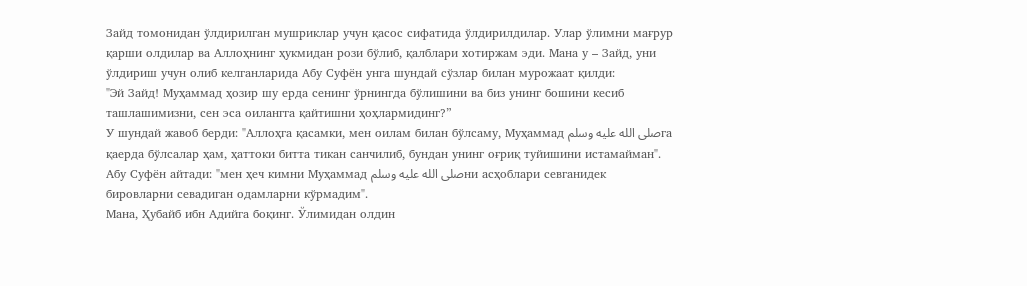Зайд томонидан ўлдирилган мушриклар учун қасос сифатида ўлдирилдилар. Улар ўлимни мағрур қарши олдилар ва Аллоҳнинг ҳукмидан рози бўлиб, қалблари хотиржам эди. Мана у – Зайд, уни ўлдириш учун олиб келганларида Абу Суфён унга шундай сўзлар билан мурожаат қилди:
"Эй Зайд! Муҳаммад ҳозир шу ерда сенинг ўрнингда бўлишини ва биз унинг бошини кесиб ташлашимизни, сен эса оилангга қайтишни ҳоҳлармидинг?”
У шундай жавоб берди: "Аллоҳга қасамки, мен оилам билан бўлсаму, Муҳаммад صلى الله عليه وسلمга қаерда бўлсалар ҳам, ҳаттоки битта тикан санчилиб, бундан унинг оғриқ туйишини истамайман".
Абу Суфён айтади: "мен ҳеч кимни Муҳаммад صلى الله عليه وسلمни асҳоблари севганидек бировларни севадиган одамларни кўрмадим".
Мана, Ҳубайб ибн Адийга боқинг. Ўлимидан олдин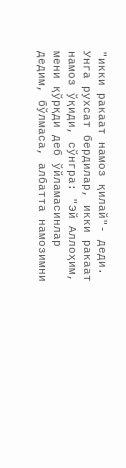"икки ракаат намоз қилай"- деди. Унга рухсат бердилар, икки ракаат намоз ўқиди, сўнгра: "Эй Аллоҳим, мени қўрқди деб ўйламасинлар дедим, бўлмаса, албатта намозимни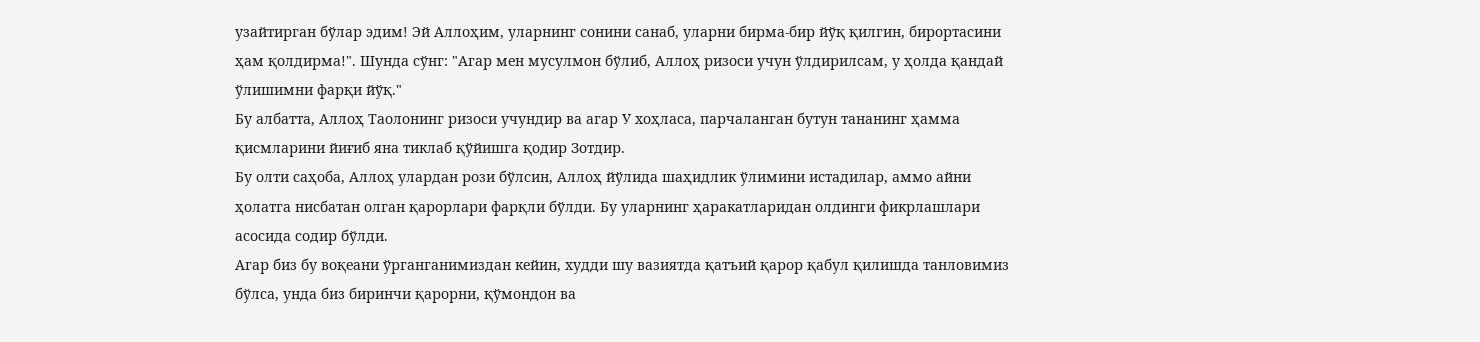узайтирган бўлар эдим! Эй Аллоҳим, уларнинг сонини санаб, уларни бирма-бир йўқ қилгин, бирортасини ҳам қолдирма!". Шунда сўнг: "Агар мен мусулмон бўлиб, Аллоҳ ризоси учун ўлдирилсам, у ҳолда қандай ўлишимни фарқи йўқ."
Бу албатта, Аллоҳ Таолонинг ризоси учундир ва агар У хоҳласа, парчаланган бутун тананинг ҳамма қисмларини йиғиб яна тиклаб қўйишга қодир Зотдир.
Бу олти саҳоба, Аллоҳ улардан рози бўлсин, Аллоҳ йўлида шаҳидлик ўлимини истадилар, аммо айни ҳолатга нисбатан олган қарорлари фарқли бўлди. Бу уларнинг ҳаракатларидан олдинги фикрлашлари асосида содир бўлди.
Агар биз бу воқеани ўрганганимиздан кейин, худди шу вазиятда қатъий қарор қабул қилишда танловимиз бўлса, унда биз биринчи қарорни, қўмондон ва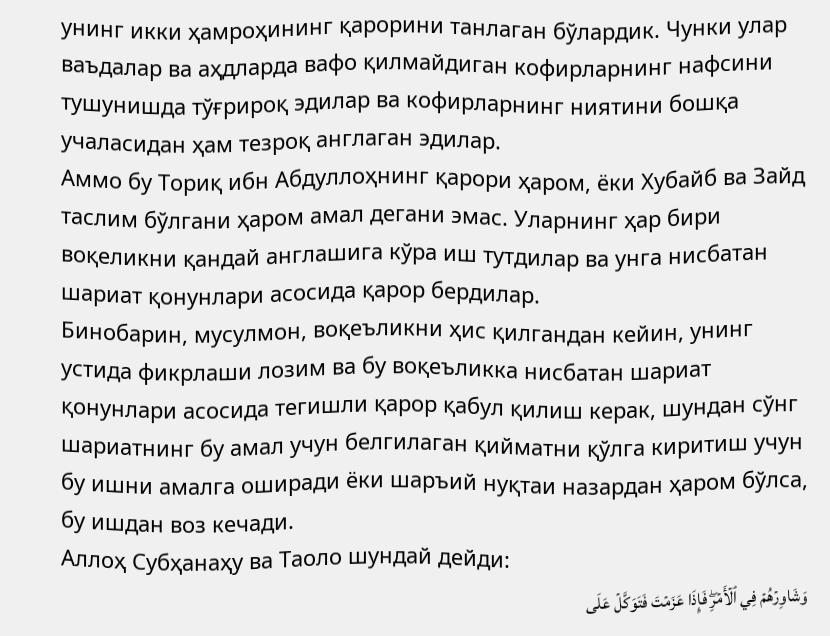унинг икки ҳамроҳининг қарорини танлаган бўлардик. Чунки улар ваъдалар ва аҳдларда вафо қилмайдиган кофирларнинг нафсини тушунишда тўғрироқ эдилар ва кофирларнинг ниятини бошқа учаласидан ҳам тезроқ англаган эдилар.
Аммо бу Tориқ ибн Абдуллоҳнинг қарори ҳаром, ёки Хубайб ва Зайд таслим бўлгани ҳаром амал дегани эмас. Уларнинг ҳар бири воқеликни қандай англашига кўра иш тутдилар ва унга нисбатан шариат қонунлари асосида қарор бердилар.
Бинобарин, мусулмон, воқеъликни ҳис қилгандан кейин, унинг устида фикрлаши лозим ва бу воқеъликка нисбатан шариат қонунлари асосида тегишли қарор қабул қилиш керак, шундан сўнг шариатнинг бу амал учун белгилаган қийматни қўлга киритиш учун бу ишни амалга оширади ёки шаръий нуқтаи назардан ҳаром бўлса, бу ишдан воз кечади.
Аллоҳ Субҳанаҳу ва Таоло шундай дейди:
وَشَاوِرۡهُمۡ فِي ٱلۡأَمۡرِۖ فَإِذَا عَزَمۡتَ فَتَوَكَّلۡ عَلَى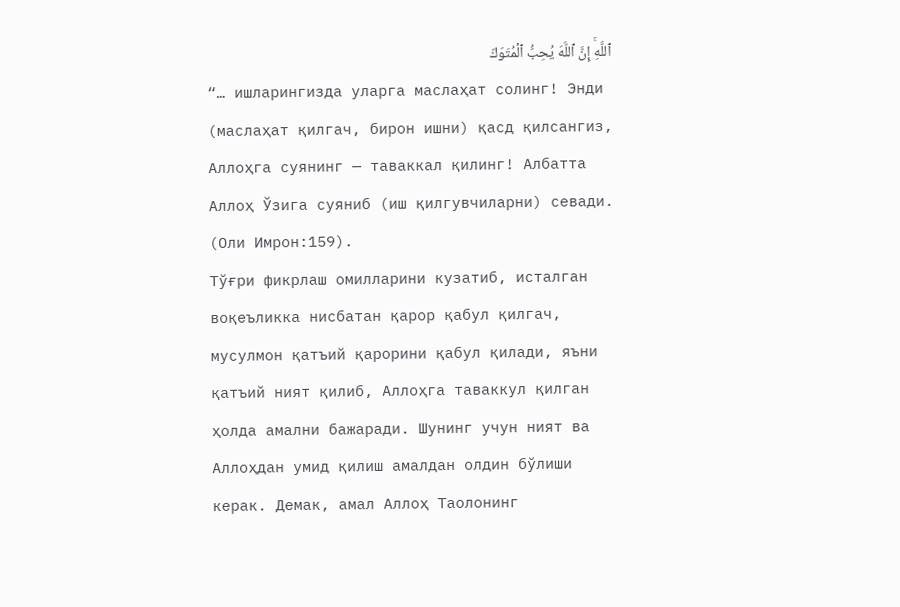ٱللَّهِۚ إِنَّ ٱللَّهَ يُحِبُّ ٱلۡمُتَوَكّ
“… ишларингизда уларга маслаҳат солинг! Энди (маслаҳат қилгач, бирон ишни) қасд қилсангиз, Аллоҳга суянинг — таваккал қилинг! Албатта Аллоҳ Ўзига суяниб (иш қилгувчиларни) севади. (Оли Имрон:159).
Тўғри фикрлаш омилларини кузатиб, исталган воқеъликка нисбатан қарор қабул қилгач, мусулмон қатъий қарорини қабул қилади, яъни қатъий ният қилиб, Аллоҳга таваккул қилган ҳолда амални бажаради. Шунинг учун ният ва Аллоҳдан умид қилиш амалдан олдин бўлиши керак. Демак, амал Аллоҳ Таолонинг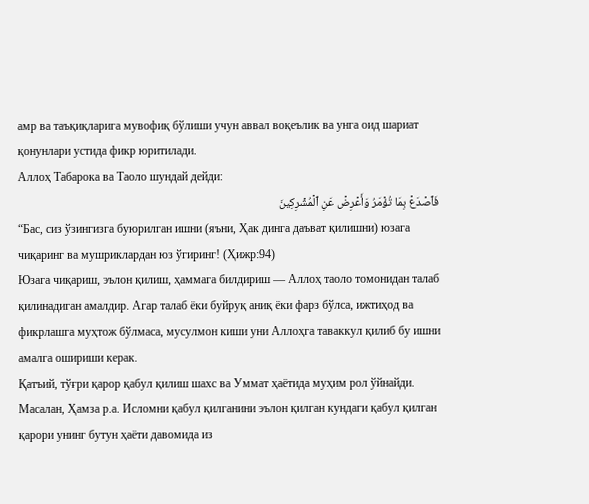амр ва таъқиқларига мувофиқ бўлиши учун аввал воқеълик ва унга оид шариат қонунлари устида фикр юритилади.
Аллоҳ Табарока ва Таоло шундай дейди:
فَٱصۡدَعۡ بِمَا تُؤۡمَرُ وَأَعۡرِضۡ عَنِ ٱلۡمُشۡرِكِينَ
“Бас, сиз ўзингизга буюрилган ишни (яъни, Ҳак динга даъват қилишни) юзага чиқаринг ва мушриклардан юз ўгиринг! (Ҳижр:94)
Юзага чиқариш, эълон қилиш, ҳаммага билдириш — Аллоҳ таоло томонидан талаб қилинадиган амалдир. Агар талаб ёки буйруқ аниқ ёки фарз бўлса, ижтиҳод ва фикрлашга муҳтож бўлмаса, мусулмон киши уни Аллоҳга таваккул қилиб бу ишни амалга ошириши керак.
Қатъий, тўғри қарор қабул қилиш шахс ва Уммат ҳаётида муҳим рол ўйнайди. Масалан, Ҳамза р.а. Исломни қабул қилганини эълон қилган кундаги қабул қилган қарори унинг бутун ҳаёти давомида из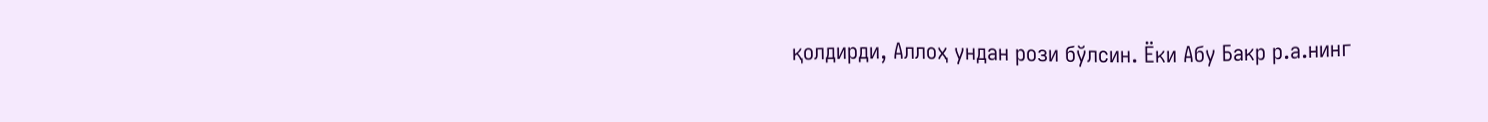қолдирди, Аллоҳ ундан рози бўлсин. Ёки Абу Бакр р.а.нинг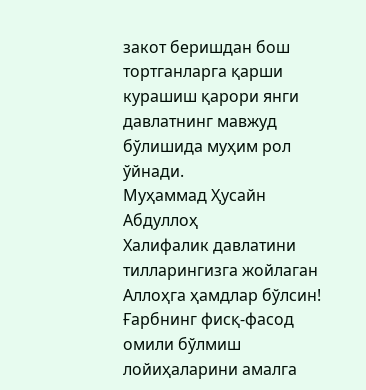закот беришдан бош тортганларга қарши курашиш қарори янги давлатнинг мавжуд бўлишида муҳим рол ўйнади.
Муҳаммад Ҳусайн Абдуллоҳ
Халифалик давлатини тилларингизга жойлаган Аллоҳга ҳамдлар бўлсин!
Ғарбнинг фисқ-фасод омили бўлмиш лойиҳаларини амалга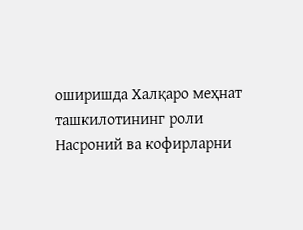оширишда Халқаро меҳнат ташкилотининг роли
Насроний ва кофирларни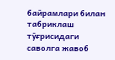байрамлари билан табриклаш тўғрисидаги саволга жавоб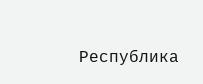Республика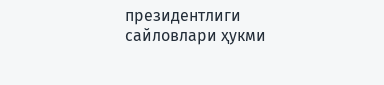президентлиги сайловлари ҳукми